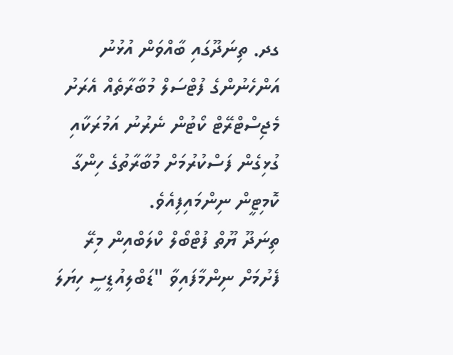ގދ. ތިނަދޫގައި ބާއްވަން އުޅުނު އަންހެނުންގެ ފުޓްސަލް މުބާރާތެއް އެރަށު މެޖިސްޓްރޭޓް ކޯޓުން ނެރުނު އަމުރަކާއި ގުޅިގެން ފަސްކުރުމަށް މުބާރާތުގެ ހިންގާ ކޮމިޓީން ނިންމައިފިއެވެ.
ތިނަދޫ ޔޫތް ފުޓްބޯލް ކްލަބްއިން މިރޭ ފެށުމަށް ނިންމާފައިވާ "ޑަބްލިއުޑީސީ ހިޔަލަ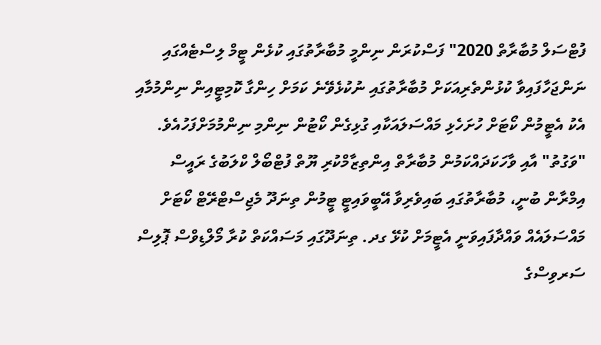ފުޓްސަލް މުބާރާތް 2020" ފަސްކުރަން ނިންމީ މުބާރާތުގައި ކުޅެން ޓީމް ލިސްޓެއްގައި ނަންޖަހާފައިވާ ކުޅުންތެރިއަކަށް މުބާރާތުގައި ނުކުޅެވޭނެ ކަމަށް ހިންގާ ކޮމިޓީއިން ނިންމުމާއި އެކު އެޓީމުން ކޯޓަށް ހުށަހެޅި މައްސަލައަކާއި ގުޅިގެން ކޯޓުން ނިންމި ނިންމުމަށްފަހުއެވެ.
"ވަގުތު" އާއި ވާހަކަދައްކަމުން މުބާރާތް އިންތިޒާމްކުރި ޔޫތް ފުޓްބޯލް ކްލަބުގެ ރައީސް އިމްރާން ބުނީ، މުބާރާތުގައި ބައިވެރިވާ އޭބީވައިޓީ ޓީމުން ތިނަދޫ މެޖިސްޓްރޭޓް ކޯޓަށް މައްސަލައެއް ވައްދާފައިވަނީ އެޓީމަށް ކުޅޭ ގދ. ތިނަދޫގައި މަސައްކަތް ކުރާ މޯލްޑިވްސް ޕޮލިސް ސަރވިސްގެ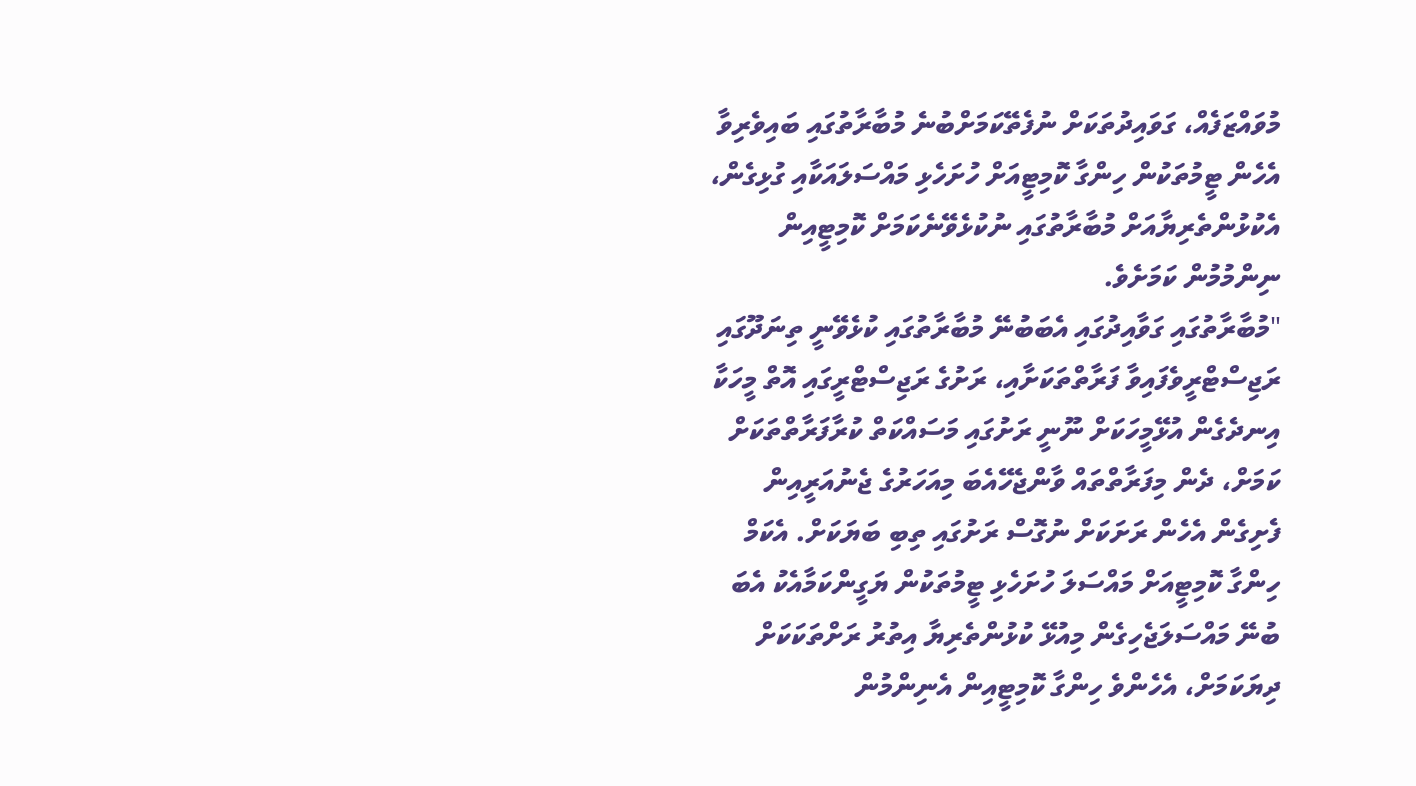މުވައްޒަފެއް، ގަވައިދުތަކަށް ނުފެތޭކަމަށްބުނެ މުބާރާތުގައި ބައިވެރިވާ އެހެން ޓީމުތަކުން ހިންގާ ކޮމިޓީއަށް ހުށަހެޅި މައްސަލައަކާއި ގުޅިގެން، އެކުޅުންތެރިޔާއަށް މުބާރާތުގައި ނުކުޅެވޭނެކަމަށް ކޮމިޓީއިން ނިންމުމުން ކަމަށެވެ.
"މުބާރާތުގައި ގަވާއިދުގައި އެބަބުނޭ މުބާރާތުގައި ކުޅެވޭނީ ތިނަދޫގައި ރަޖިސްޓްރީވެފައިވާ ފަރާތްތަކަށާއި، ރަށުގެ ރަޖިސްޓްރީގައި އޮތް މީހަކާ އިނދެގެން އުޅޭމީހަކަށް ނޫނީ ރަށުގައި މަސައްކަތް ކުރާފަރާތްތަކަށް ކަމަށް، ދެން މިފަރާތްތައް ވާންޖެހޭއެބަ މިއަހަރުގެ ޖެނުއަރީއިން ފެށިގެން އެހެން ރަށަކަށް ނުގޮސް ރަށުގައި ތިބި ބަޔަކަށް. އެކަމް ހިންގާ ކޮމިޓީއަށް މައްސަލަ ހުށަހެޅި ޓީމުތަކުން ޔަގީންކަމާއެކު އެބަ ބުނޭ މައްސަލަޖެހިގެން މިއުޅޭ ކުޅުންތެރިޔާ އިތުރު ރަށްތަކަކަށް ދިޔަކަމަށް، އެހެންވެ ހިންގާ ކޮމިޓީއިން އެނިންމުން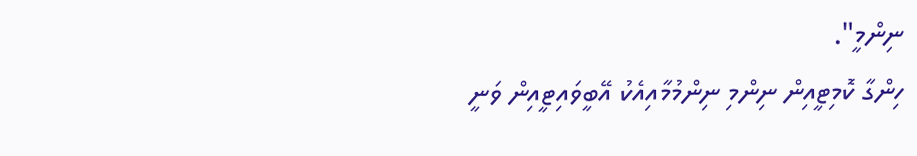ނިންމީ".
ހިންގާ ކޮމިޓީއިން ނިންމި ނިންމުމާއިއެކު އޭބީވައިޓީއިން ވަނީ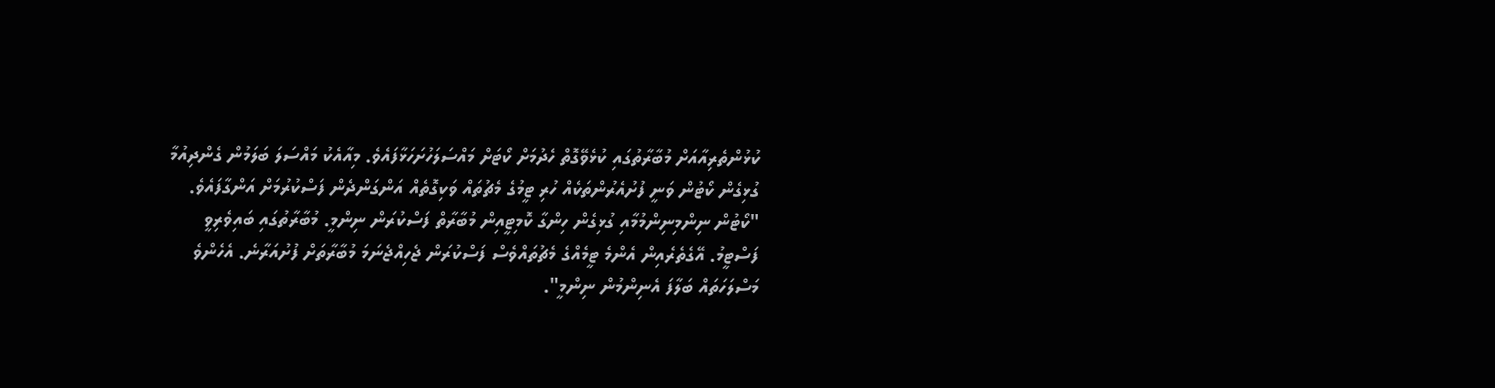ކުޅުންތެރިއާއަށް މުބާރާތުގައި ކުޅެވޭގޮތް ހެދުމަށް ކޯޓަށް މައްސަލަހުށަހަޅާފައެވެ. މިއާއެކު މައްސަލަ ބަލަމުން ގެންދިއުމާ ގުޅިގެން ކޯޓުން ވަނީ ފުށުއެރުންތަކެއް ހުރި ޓީމުގެ މެޗުތައް ވަކިގޮތެއް އަންގަންދެން ފަސްކުރުމަށް އަންގާފައެވެ.
"ކޯޓުން ނިންމިނިންމުމާއި ގުޅިގެން ހިންގާ ކޮމިޓީއިން މުބާރާތް ފަސްކުރަން ނިންމީ. މުބާރާތުގައި ބައިވެރިވީ ފަސްޓީމު. އޭގެތެރެއިން އެންމެ ޓީމެއްގެ މެޗުތައްވެސް ފަސްކުރަން ޖެހިއްޖެނަމަ މުބާރާތަށް ފުށުއަރާނެ. އެހެންވެ މަސްލަހަތައް ބަލާފަ އެނިންމުން ނިންމީ".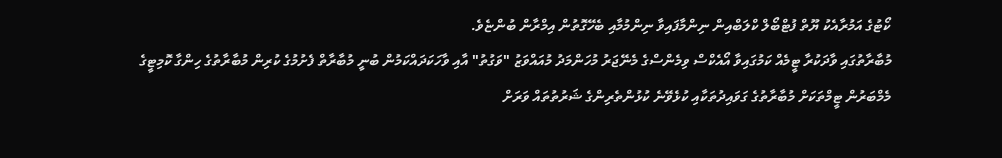ކޯޓުގެ އަމުރާއެކު ޔޫތް ފުޓްބޯލް ކްލަބްއިން ނިންމާފައިވާ ނިންމުމާއި ބެހޭގޮތުން އިމްރާން ބުންޏެވެ.
މުބާރާތުގައި ވާދަކުރާ ޓީމެއް ކަމުގައިވާ އޯއެކްސް ވިމެންސްގެ މެނޭޖަރު މުހަންމަދު މުއައްވަޒު "ވަގުތު" އާއި ވާހަކަދައްކަމުން ބުނީ މުބާރާތް ފެށުމުގެ ކުރިން މުބާރާތުގެ ހިންގާ ކޮމިޓީގެ މެމްބަރުން ޓީމްތަކަށް މުބާރާތުގެ ގަވައިދުތަކާއި ކުޅެވޭނެ ކުޅުންތެރިންގެ ޝަރުތުތައް ވަރަށް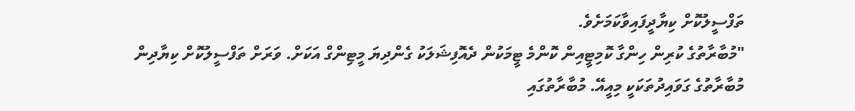ތަފްސީލުކޮށް ކިޔާދީފައިވާކަމަށެވެ.
"މުބާރާތުގެ ކުރިން ހިންގާ ކޮމިޓީއިން ކޮންމެ ޓީމަކުން ދެއޮފިޝަލަކު ގެންދިޔަ މީޓިންގް އަކަށް. ވަރަށް ތަފްސީލުކޮށް ކިޔާދިން މުބާރާތުގެ ގަވައިދުތަކަކީ މިއީއޭ. މުބާރާތުގައި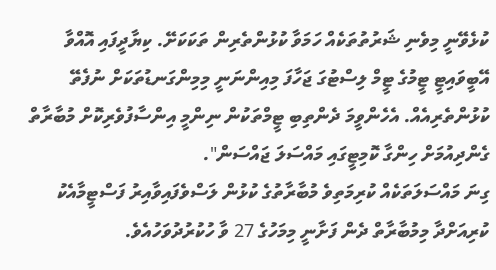ކުޅެވޭނީ މިވެނި ޝަރުތުތަކެއް ހަމަވާ ކުޅުންތެރިން ތަކަކަށޭ. ކިޔާދީފައި އޮއްވާ އޭބީވައިޓީ ޓީމުގެ ޓީމް ލިސްޓުގަ ޖަހާފަ މިއިންނަނީ މިމިންގަނޑުތަކަށް ނުފެތޭ ކުޅުންތެރިއެއް. އެހެންވީމަ ދެންތިބި ޓީމްތަކުން ނިންމީ އިންސާފުވެރިކޮށް މުބާރާތް ގެންދިއުމަށް ހިންގާ ކޮމިޓީގައި މައްސަލަ ޖައްސަން".
ގިނަ މައްސަލަތަކެއް ކުރިމަތިވެ މުބާރާތުގެ ކުޅުން ލަސްވެފައިވާއިރު ފަސްޓީމާއެކު ކުރިއަށްދާ މިމުބާރާތް ދެން ފަށާނީ މިމަހުގެ 27 ވާ ހުކުރުދުވަހުއެވެ.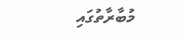މުބާރާތުގައި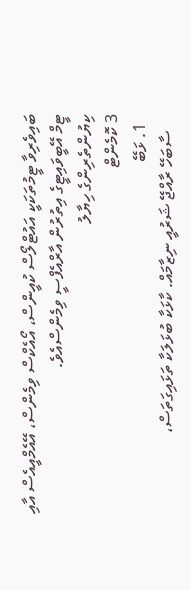ބައިވެރިވާ ޓީމުތަކަކީ އައުޓްލޯސް ކުއީންސް، އޯއެކްސް ވިމެންސް، އޭއެމްއީއެސް އާއި ޓީމް އޭބީވައިޓީގެ އިތުރުން އާރްއެފްސީ ވިމެންސްއެވެ.
ކިޔުންތެރިންގެ ހިޔާލު
3 ކޮމެންޓް
  1. ޅަބޭ
    ސާބަހޭ ރާއްޖޭ ޝަރުއީ ނިޒާމައް. ކާޅަކާ ބުޅަލަކާ ތަޅައިގަތަސް،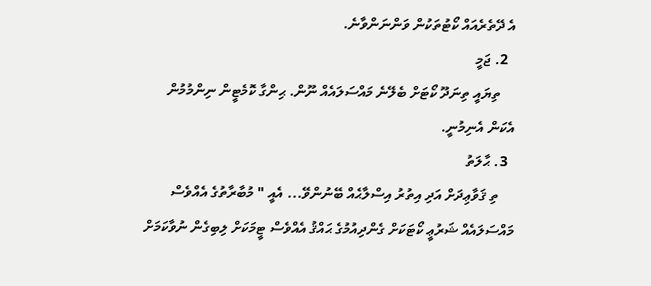އެ ދޭތެރެއައް ކޯޓުތަކުން ވަންނަންވާނެ.
  2. ޖަމީ
    ތިޔައީ ތިނަދޫ ކޯޓަށް ބެލޭނެ މައްސަލައެއް ނޫން. ޙިންގާ ކޮމެޓީން ނިންމުމުން އެކަން އެނިމުނީ.
  3. ޙާލަތު
    ތި ޤަވާޢިދަށް އަދި އިތުރު އިސްލާޙެއް ބޭނުންވޭ... އެއީ " މުބާރާތުގެ އެއްވެސް މައްސަލައެއް ޝަރުޢީ ކޯޓަކަށް ގެންދިއުމުގެ ޙައްޤު އެއްވެސް ޓީމަކަށް ލިބިގެން ނުވާކަމަށް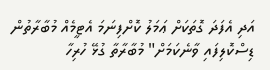އަދި އެފަދަ ގޮތަކަށް ޢަމަލު ކޮށްފިނަމަ އެޓީމެއް މުބާރާތުން ޑިސްކޮލިފައި ވާނެކަމަށް" މުބާރާތާ ގުޅޭ ހުރިހާ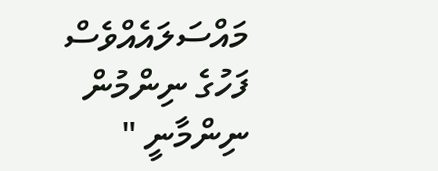މައްސަލައެއްވެސް ފަހުގެ ނިންމުން ނިންމާނީ "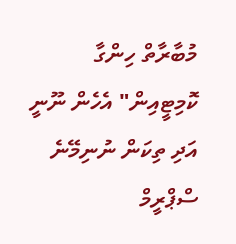މުބާރާތް ހިންގާ ކޮމިޓީއިން" އެހެން ނޫނީ އަދި ތިކަން ނުނިމޭނެ ސްޕްރީމް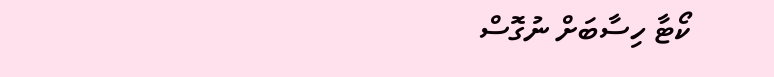ކޯޓާ ހިސާބަށް ނުގޮސް